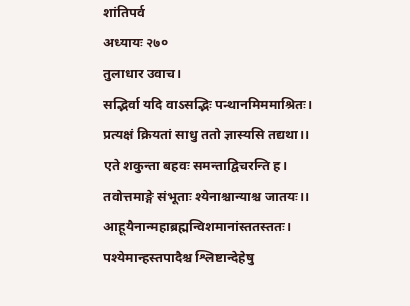शांतिपर्व
अध्यायः २७०
तुलाधार उवाच।
सद्भिर्वा यदि वाऽसद्भिः पन्थानमिममाश्रितः।
प्रत्यक्षं क्रियतां साधु ततो ज्ञास्यसि तद्यथा।।
एते शकुन्ता बहवः समन्ताद्विचरन्ति ह।
तवोत्तमाङ्गे संभूताः श्येनाश्चान्याश्च जातयः।।
आहूयैनान्महाब्रह्मन्विशमानांस्ततस्ततः।
पश्येमान्हस्तपादैश्च श्लिष्टान्देहेषु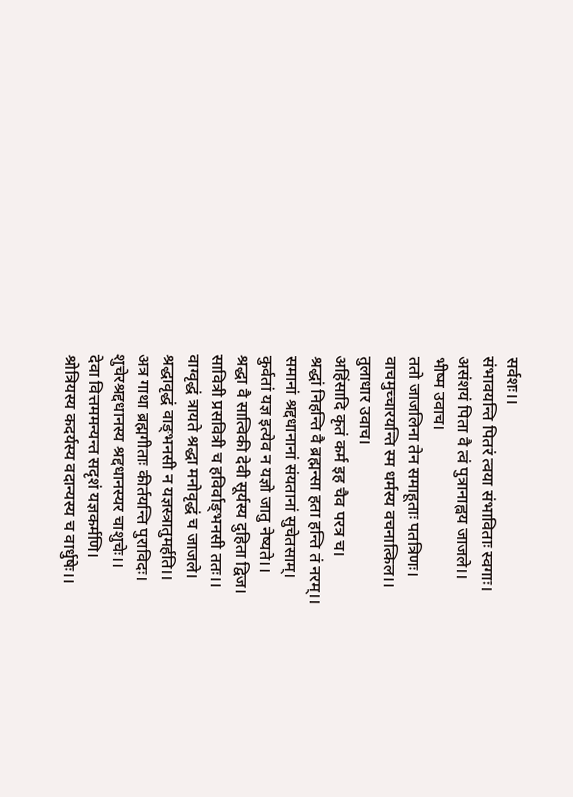सर्वशः।।
संभावयन्ति पितरं त्वया संभाविताः स्वगाः।
असंशयं पिता वै त्वं पुत्रानाह्वय जाजले।।
भीष्म उवाच।
ततो जाजलिना तेन समाहूताः पतत्रिणः।
वाचमुच्चारयन्ति स्म धर्मस्य वचनात्किल।।
तुलाधार उवाच।
अहिंसादि कृतं कर्म इह चैव परत्र च।
श्रद्धां निहन्ति वै ब्रह्मन्सा हता हन्ति तं नरम्।।
समानां श्रद्दधानानां संयतानां सुचेतसाम्।
कुर्वतां यज्ञ इत्येव न यज्ञो जातु नेष्यते।।
श्रद्धा वै सात्विकी देवी सूर्यस्य दुहिता द्विज।
सावित्री प्रसवित्री च हविर्वाङ्भनसी ततः।।
वाग्वृद्धं त्रायते श्रद्धा मनोवृद्धं च जाजले।
श्रद्धावृद्धं वाङ्भनसी न यज्ञस्त्रातुमर्हति।।
अत्र गाथा ब्रह्मगीताः कीर्तयन्ति पुराविदः।
शुचेरश्रद्दधानस्य श्रद्दधानस्यर चाशुचेः।।
देवा वित्तममन्यन्त सदृशं यज्ञकर्मणि।
श्रोत्रियस्य कदर्यस्य वदान्यस्य च वार्धुषेः।।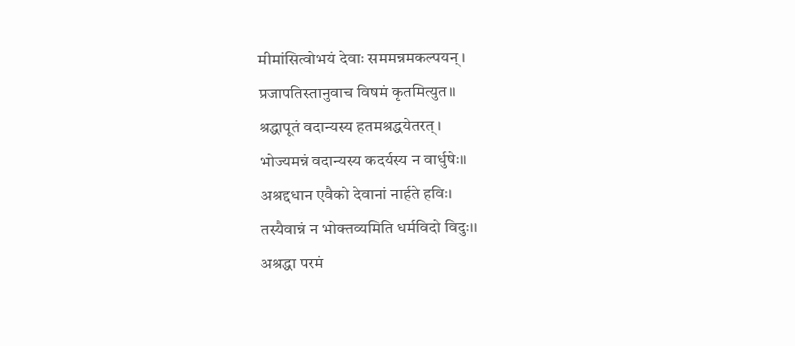मीमांसित्वोभयं देवाः सममन्नमकल्पयन्।
प्रजापतिस्तानुवाच विषमं कृतमित्युत।।
श्रद्धापूतं वदान्यस्य हतमश्रद्धयेतरत्।
भोज्यमन्नं वदान्यस्य कदर्यस्य न वार्धुषेः।।
अश्रद्दधान एवैको देवानां नार्हते हविः।
तस्यैवान्नं न भोक्तव्यमिति धर्मविदो विदुः।।
अश्रद्धा परमं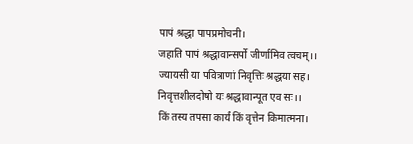पापं श्रद्धा पापप्रमोचनी।
जहाति पापं श्रद्धावान्सर्पो जीर्णामिव त्वचम्।।
ज्यायसी या पवित्राणां निवृत्तिः श्रद्धया सह।
निवृत्तशीलदोषो यः श्रद्धावान्पूत एव सः।।
किं तस्य तपसा कार्यं किं वृत्तेन किमात्मना।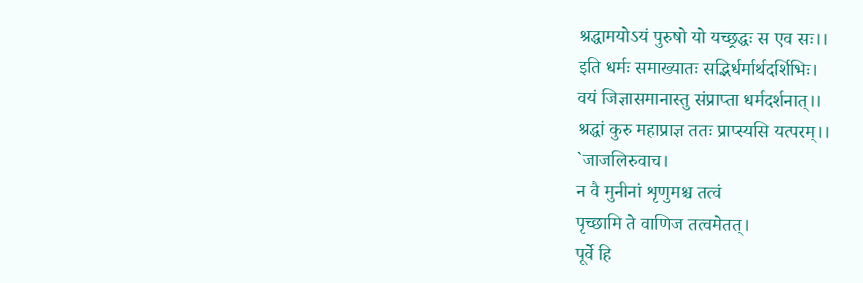श्रद्धामयोऽयं पुरुषो यो यच्छ्रद्धः स एव सः।।
इति धर्मः समाख्यातः सद्भिर्धर्मार्थदर्शिभिः।
वयं जिज्ञासमानास्तु संप्राप्ता धर्मदर्शनात्।।
श्रद्धां कुरु महाप्राज्ञ ततः प्राप्स्यसि यत्परम्।।
`जाजलिरुवाच।
न वै मुनीनां शृणुमश्च तत्वं
पृच्छामि ते वाणिज तत्वमेतत्।
पूर्वे हि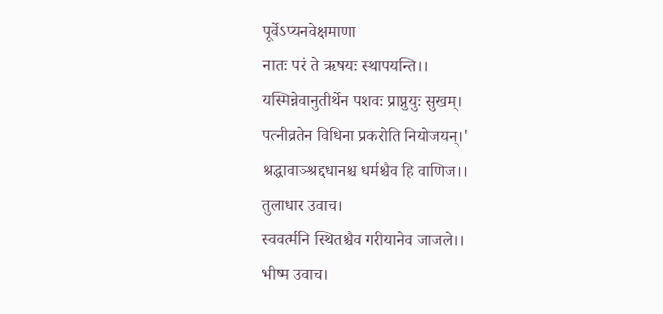पूर्वेऽप्यनवेक्षमाणा
नातः परं ते ऋषयः स्थापयन्ति।।
यस्मिन्नेवानुतीर्थेन पशवः प्राप्नुयुः सुखम्।
पत्नीव्रतेन विधिना प्रकरोति नियोजयन्।'
श्रद्धावाञ्श्रद्दधानश्च धर्मश्चैव हि वाणिज।।
तुलाधार उवाच।
स्ववर्त्मनि स्थितश्चैव गरीयानेव जाजले।।
भीष्म उवाच।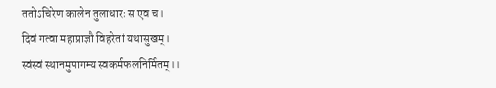ततोऽचिरेण कालेन तुलाधारः स एव च।
दिवं गत्वा महाप्राज्ञौ विहरेतां यथासुखम्।
स्वंस्वं स्थानमुपागम्य स्वकर्मफलनिर्मितम्।।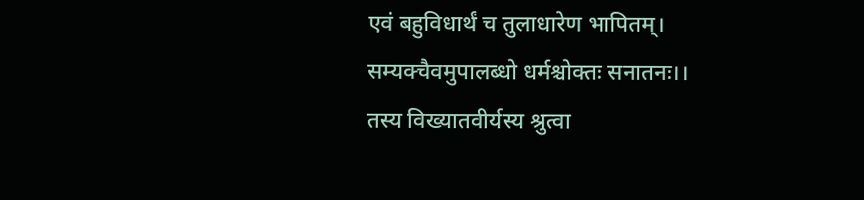एवं बहुविधार्थं च तुलाधारेण भापितम्।
सम्यक्चैवमुपालब्धो धर्मश्चोक्तः सनातनः।।
तस्य विख्यातवीर्यस्य श्रुत्वा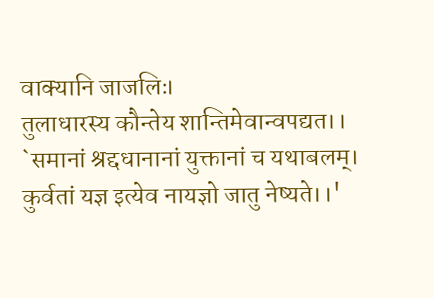वाक्यानि जाजलिः।
तुलाधारस्य कौन्तेय शान्तिमेवान्वपद्यत।।
`समानां श्रद्दधानानां युक्तानां च यथाबलम्।
कुर्वतां यज्ञ इत्येव नायज्ञो जातु नेष्यते।।'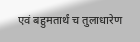एवं बहुमतार्थं च तुलाधारेण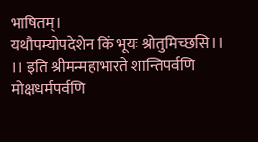भाषितम्।
यथौपम्योपदेशेन किं भूयः श्रोतुमिच्छसि।।
।। इति श्रीमन्महाभारते शान्तिपर्वणि मोक्षधर्मपर्वणि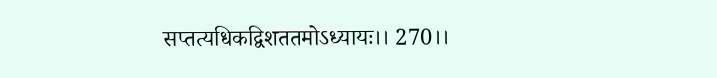सप्तत्यधिकद्विशततमोऽध्यायः।। 270।।